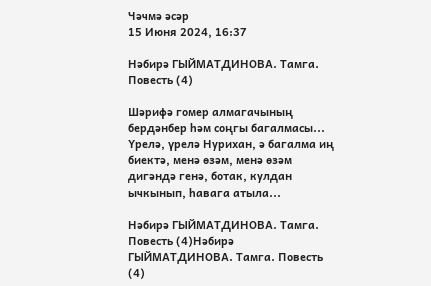Чәчмә әсәр
15 Июня 2024, 16:37

Нәбирә ГЫЙМАТДИНОВА. Тамга. Повесть (4)

Шәрифә гомер алмагачының бердәнбер һәм соңгы багалмасы... Үрелә, үрелә Нурихан, ә багалма иң биектә, менә өзәм, менә өзәм дигәндә генә, ботак, кулдан ычкынып, һавага атыла...

Нәбирә ГЫЙМАТДИНОВА. Тамга. Повесть (4)Нәбирә ГЫЙМАТДИНОВА. Тамга. Повесть (4)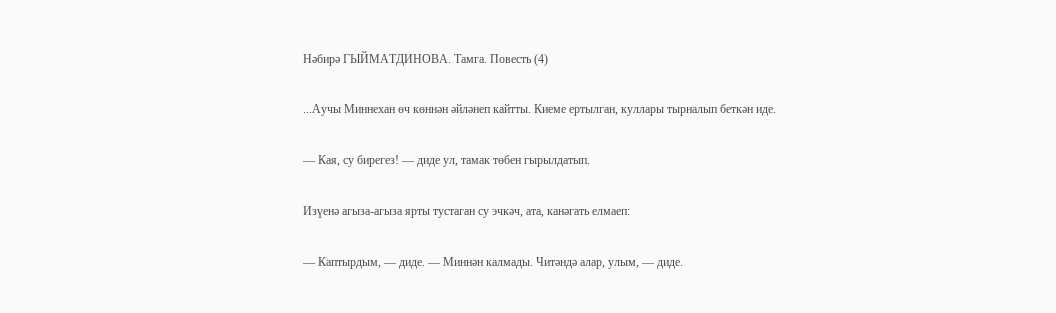Нәбирә ГЫЙМАТДИНОВА. Тамга. Повесть (4)

...Аучы Миннехан өч көннән әйләнеп кайтты. Киеме ертылган, куллары тырналып беткән иде.

— Кая, су бирегез! — диде ул, тамак төбен гырылдатып.

Изүенә агыза-агыза ярты тустаган су эчкәч, ата, канәгать елмаеп:

— Каптырдым, — диде. — Миннән калмады. Читәндә алар, улым, — диде.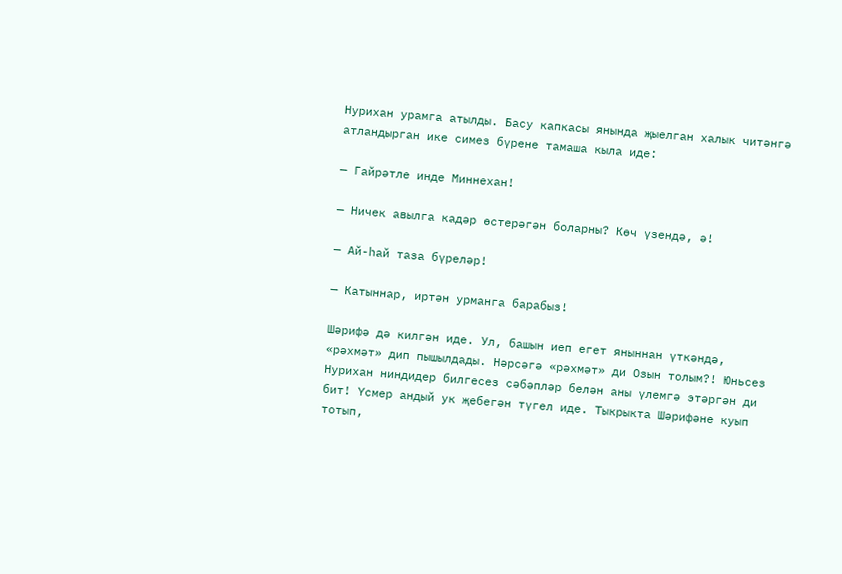Нурихан урамга атылды. Басу капкасы янында җыелган халык читәнгә атландырган ике симез бүрене тамаша кыла иде:

— Гайрәтле инде Миннехан!

— Ничек авылга кадәр өстерәгән боларны? Көч үзендә, ә!

— Ай-һай таза бүреләр!

— Катыннар, иртән урманга барабыз!

Шәрифә дә килгән иде. Ул, башын иеп егет яныннан үткәндә, «рәхмәт» дип пышылдады. Нәрсәгә «рәхмәт» ди Озын толым?! Юньсез Нурихан ниндидер билгесез сәбәпләр белән аны үлемгә этәргән ди бит! Үсмер андый ук җебегән түгел иде. Тыкрыкта Шәрифәне куып тотып,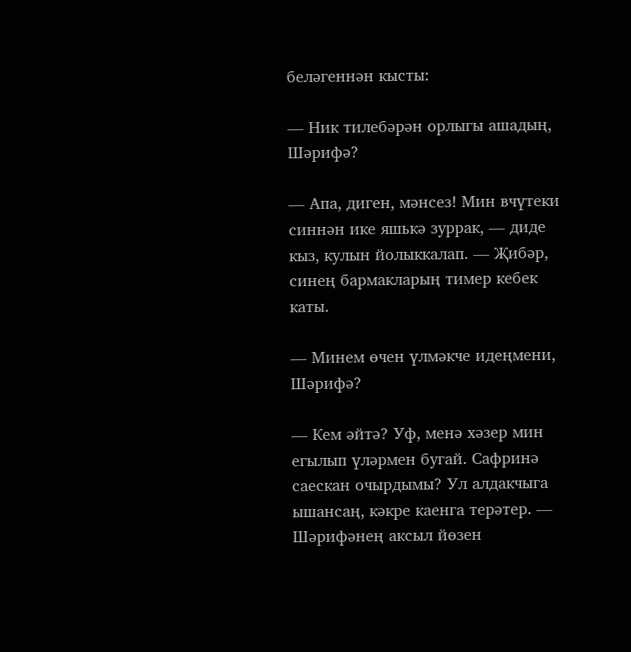беләгеннән кысты:

— Ник тилебәрән орлыгы ашадың, Шәрифә?

— Апа, диген, мәнсез! Мин вчүтеки синнән ике яшькә зуррак, — диде кыз, кулын йолыккалап. — Җибәр, синең бармакларың тимер кебек каты.

— Минем өчен үлмәкче идеңмени, Шәрифә?

— Кем әйтә? Уф, менә хәзер мин егылып үләрмен бугай. Сафринә саескан очырдымы? Ул алдакчыга ышансаң, кәкре каенга терәтер. — Шәрифәнең аксыл йөзен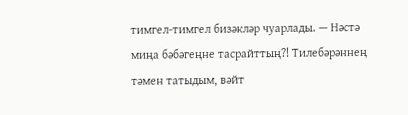тимгел-тимгел бизәкләр чуарлады. — Нәстә миңа бәбәгеңне тасрайттың?! Тилебәрәннең тәмен татыдым, вәйт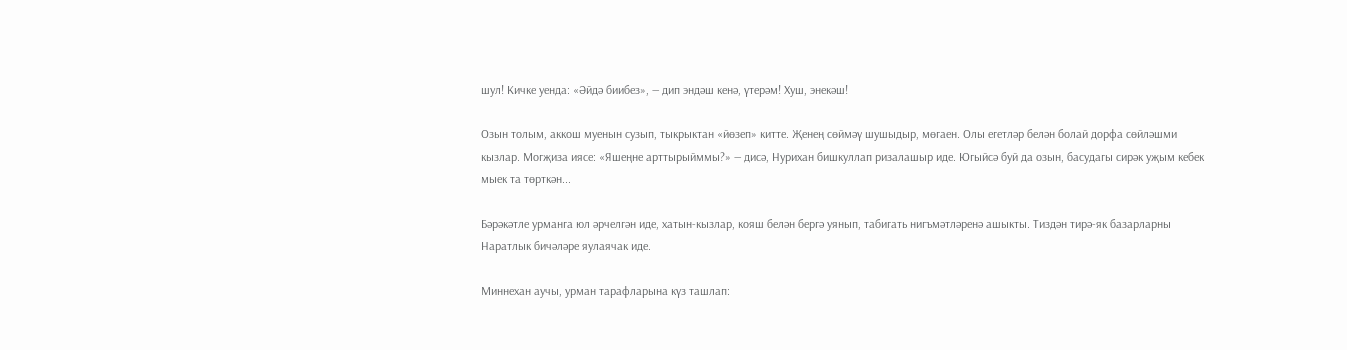шул! Кичке уенда: «Әйдә биибез», — дип эндәш кенә, үтерәм! Хуш, энекәш!

Озын толым, аккош муенын сузып, тыкрыктан «йөзеп» китте. Җенең сөймәү шушыдыр, мөгаен. Олы егетләр белән болай дорфа сөйләшми кызлар. Могҗиза иясе: «Яшеңне арттырыйммы?» — дисә, Нурихан бишкуллап ризалашыр иде. Югыйсә буй да озын, басудагы сирәк уҗым кебек мыек та төрткән...

Бәрәкәтле урманга юл әрчелгән иде, хатын-кызлар, кояш белән бергә уянып, табигать нигъмәтләренә ашыкты. Тиздән тирә-як базарларны Наратлык бичәләре яулаячак иде.

Миннехан аучы, урман тарафларына күз ташлап: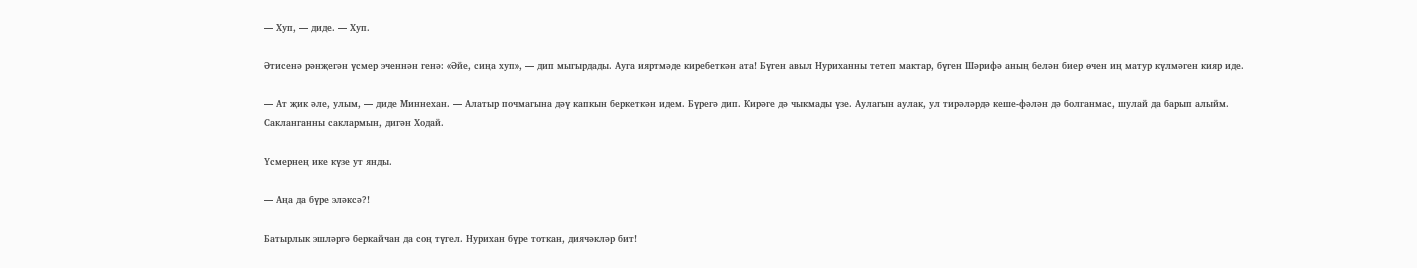— Хуп, — диде. — Хуп.

Әтисенә рәнҗегән үсмер эченнән генә: «Әйе, сиңа хуп», — дип мыгырдады. Ауга ияртмәде киребеткән ата! Бүген авыл Нуриханны тетеп мактар, бүген Шәрифә аның белән биер өчен иң матур күлмәген кияр иде.

— Ат җик әле, улым, — диде Миннехан. — Алатыр почмагына дәү капкын беркеткән идем. Бүрегә дип. Кирәге дә чыкмады үзе. Аулагын аулак, ул тирәләрдә кеше-фәлән дә болганмас, шулай да барып алыйм. Сакланганны саклармын, дигән Ходай.

Үсмернең ике күзе ут янды.

— Аңа да бүре эләксә?!

Батырлык эшләргә беркайчан да соң түгел. Нурихан бүре тоткан, диячәкләр бит!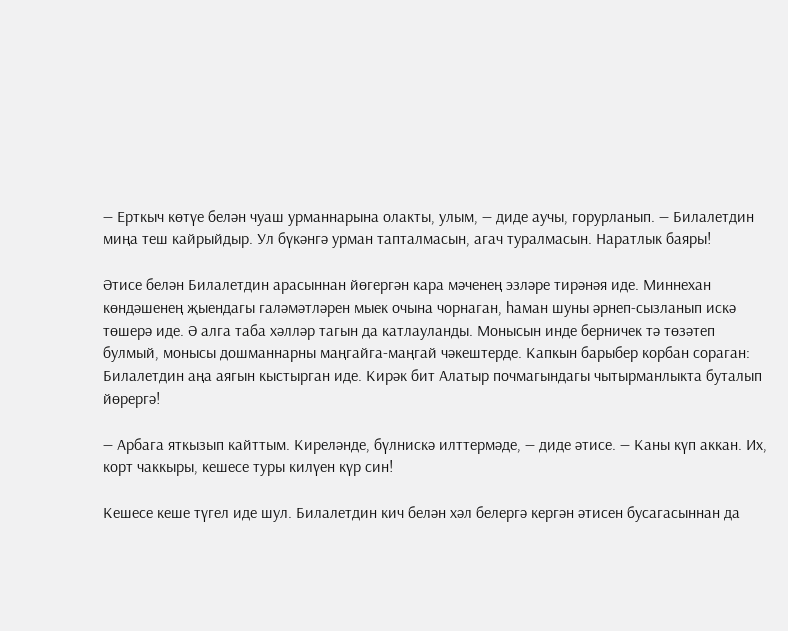— Ерткыч көтүе белән чуаш урманнарына олакты, улым, — диде аучы, горурланып. — Билалетдин миңа теш кайрыйдыр. Ул бүкәнгә урман тапталмасын, агач туралмасын. Наратлык баяры!

Әтисе белән Билалетдин арасыннан йөгергән кара мәченең эзләре тирәнәя иде. Миннехан көндәшенең җыендагы галәмәтләрен мыек очына чорнаган, һаман шуны әрнеп-сызланып искә төшерә иде. Ә алга таба хәлләр тагын да катлауланды. Монысын инде берничек тә төзәтеп булмый, монысы дошманнарны маңгайга-маңгай чәкештерде. Капкын барыбер корбан сораган: Билалетдин аңа аягын кыстырган иде. Кирәк бит Алатыр почмагындагы чытырманлыкта буталып йөрергә!

— Арбага яткызып кайттым. Киреләнде, бүлнискә илттермәде, — диде әтисе. — Каны күп аккан. Их, корт чаккыры, кешесе туры килүен күр син!

Кешесе кеше түгел иде шул. Билалетдин кич белән хәл белергә кергән әтисен бусагасыннан да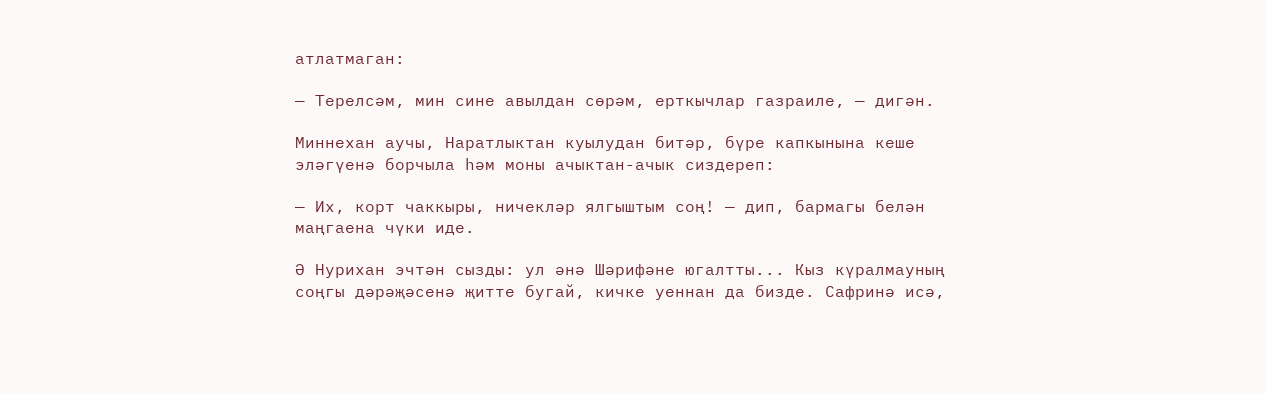атлатмаган:

— Терелсәм, мин сине авылдан сөрәм, ерткычлар газраиле, — дигән.

Миннехан аучы, Наратлыктан куылудан битәр, бүре капкынына кеше эләгүенә борчыла һәм моны ачыктан-ачык сиздереп:

— Их, корт чаккыры, ничекләр ялгыштым соң! — дип, бармагы белән маңгаена чүки иде.

Ә Нурихан эчтән сызды: ул әнә Шәрифәне югалтты... Кыз күралмауның соңгы дәрәҗәсенә җитте бугай, кичке уеннан да бизде. Сафринә исә,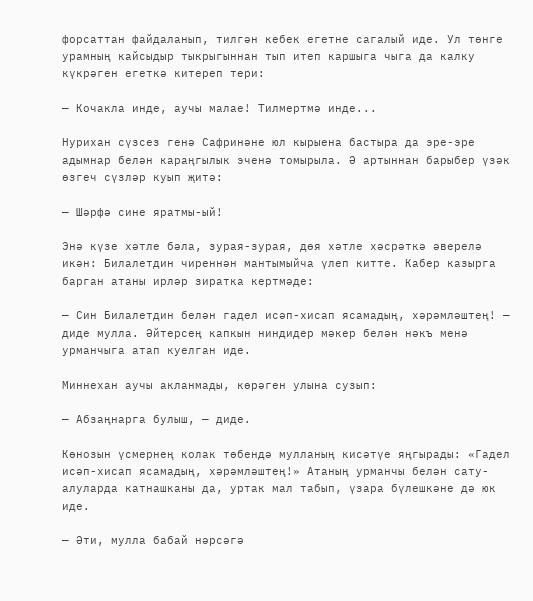форсаттан файдаланып, тилгән кебек егетне сагалый иде. Ул төнге урамның кайсыдыр тыкрыгыннан тып итеп каршыга чыга да калку күкрәген егеткә китереп тери:

— Кочакла инде, аучы малае! Тилмертмә инде...

Нурихан сүзсез генә Сафринәне юл кырыена бастыра да эре-эре адымнар белән караңгылык эченә томырыла. Ә артыннан барыбер үзәк өзгеч сүзләр куып җитә:

— Шәрфә сине яратмы-ый!

Энә күзе хәтле бәла, зурая-зурая, дөя хәтле хәсрәткә әверелә икән: Билалетдин чиреннән мантымыйча үлеп китте. Кабер казырга барган атаны ирләр зиратка кертмәде:

— Син Билалетдин белән гадел исәп-хисап ясамадың, хәрәмләштең! — диде мулла. Әйтерсең капкын ниндидер мәкер белән нәкъ менә урманчыга атап куелган иде.

Миннехан аучы акланмады, көрәген улына сузып:

— Абзаңнарга булыш, — диде.

Көнозын үсмернең колак төбендә мулланың кисәтүе яңгырады: «Гадел исәп-хисап ясамадың, хәрәмләштең!» Атаның урманчы белән сату-алуларда катнашканы да, уртак мал табып, үзара бүлешкәне дә юк иде.

— Әти, мулла бабай нәрсәгә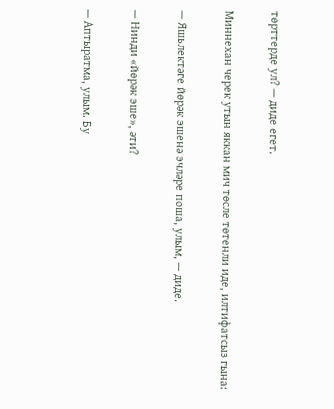төрттерде ул? — диде егет.

Миннехан черек утын яккан мич төсле төтенли иде, илтифатсыз гына:

— Яшьлектәге йөрәк эшенә эчләре поша, улым, — диде.

— Нинди «йөрәк эше», әти?

— Аптыратма, улым. Бу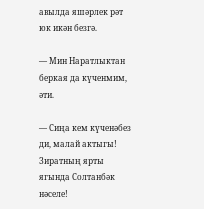авылда яшәрлек рәт юк икән безгә.

— Мин Наратлыктан беркая да күченмим, әти.

— Сиңа кем күченәбез ди, малай актыгы! Зиратның ярты ягында Солтанбәк нәселе!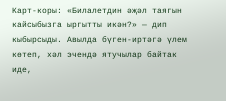Карт-коры: «Билалетдин әҗәл таягын кайсыбызга ыргытты икән?» — дип кыбырсыды. Авылда бүген-иртәгә үлем көтеп, хәл эчендә ятучылар байтак иде,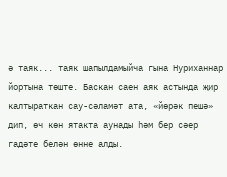ә таяк... таяк шапылдамыйча гына Нуриханнар йортына төште. Баскан саен аяк астында җир калтыраткан сау-сәламәт ата, «йөрәк пешә» дип, өч көн ятакта аунады һәм бер сәер гадәте белән өнне алды.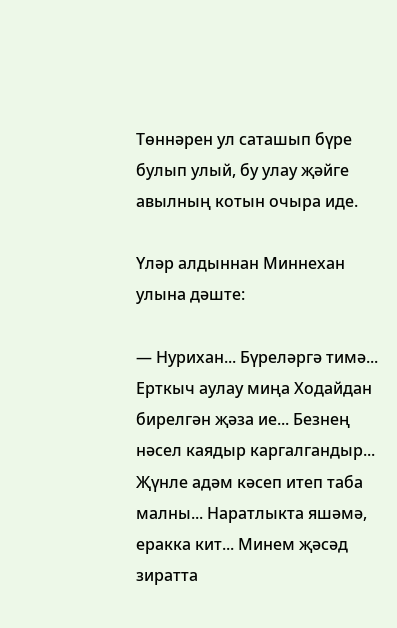Төннәрен ул саташып бүре булып улый, бу улау җәйге авылның котын очыра иде.

Үләр алдыннан Миннехан улына дәште:

— Нурихан... Бүреләргә тимә... Ерткыч аулау миңа Ходайдан бирелгән җәза ие... Безнең нәсел каядыр каргалгандыр... Җүнле адәм кәсеп итеп таба малны... Наратлыкта яшәмә, еракка кит... Минем җәсәд зиратта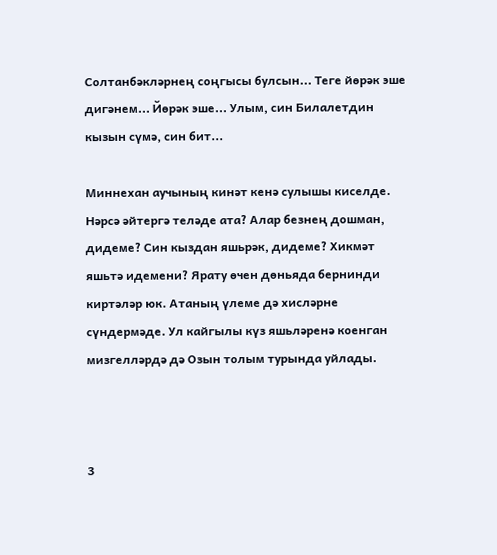Солтанбәкләрнең соңгысы булсын... Теге йөрәк эше дигәнем... Йөрәк эше... Улым, син Билалетдин кызын сүмә, син бит...

Миннехан аучының кинәт кенә сулышы киселде. Нәрсә әйтергә теләде ата? Алар безнең дошман, дидеме? Син кыздан яшьрәк, дидеме? Хикмәт яшьтә идемени? Ярату өчен дөньяда бернинди киртәләр юк. Атаның үлеме дә хисләрне сүндермәде. Ул кайгылы күз яшьләренә коенган мизгелләрдә дә Озын толым турында уйлады.



3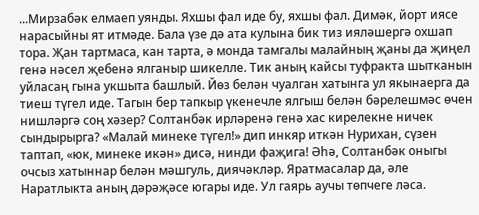...Мирзабәк елмаеп уянды. Яхшы фал иде бу, яхшы фал. Димәк, йорт иясе нарасыйны ят итмәде. Бала үзе дә ата кулына бик тиз ияләшергә охшап тора. Җан тартмаса, кан тарта, ә монда тамгалы малайның җаны да җиңел генә нәсел җебенә ялганыр шикелле. Тик аның кайсы туфракта шытканын уйласаң гына укшыта башлый. Йөз белән чуалган хатынга ул якынаерга да тиеш түгел иде. Тагын бер тапкыр үкенечле ялгыш белән бәрелешмәс өчен нишләргә соң хәзер? Солтанбәк ирләренә генә хас кирелекне ничек сындырырга? «Малай минеке түгел!» дип инкяр иткән Нурихан, сүзен таптап, «юк, минеке икән» дисә, нинди фаҗига! Әһә, Солтанбәк оныгы очсыз хатыннар белән мәшгуль, диячәкләр. Яратмасалар да, әле Наратлыкта аның дәрәҗәсе югары иде. Ул гаярь аучы төпчеге ләса.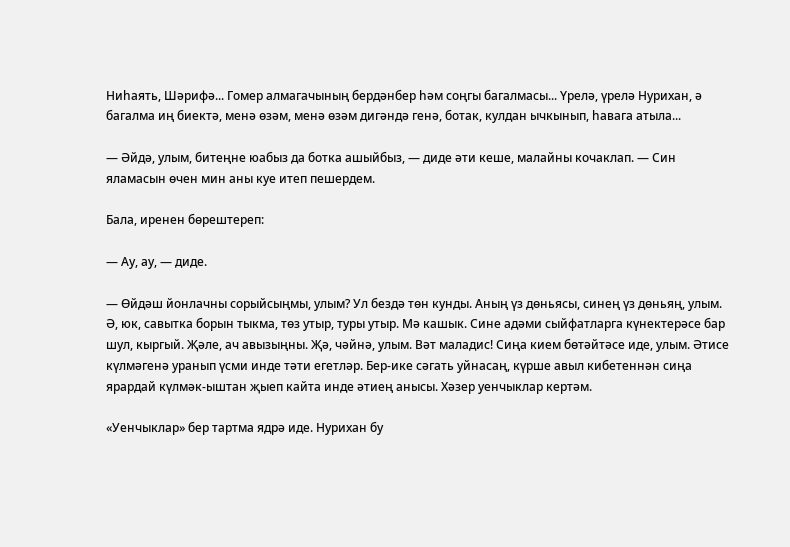Ниһаять, Шәрифә... Гомер алмагачының бердәнбер һәм соңгы багалмасы... Үрелә, үрелә Нурихан, ә багалма иң биектә, менә өзәм, менә өзәм дигәндә генә, ботак, кулдан ычкынып, һавага атыла...

— Әйдә, улым, битеңне юабыз да ботка ашыйбыз, — диде әти кеше, малайны кочаклап. — Син яламасын өчен мин аны куе итеп пешердем.

Бала, иренен бөрештереп:

— Ау, ау, — диде.

— Өйдәш йонлачны сорыйсыңмы, улым? Ул бездә төн кунды. Аның үз дөньясы, синең үз дөньяң, улым. Ә, юк, савытка борын тыкма, төз утыр, туры утыр. Мә кашык. Сине адәми сыйфатларга күнектерәсе бар шул, кыргый. Җәле, ач авызыңны. Җә, чәйнә, улым. Вәт маладис! Сиңа кием бөтәйтәсе иде, улым. Әтисе күлмәгенә уранып үсми инде тәти егетләр. Бер-ике сәгать уйнасаң, күрше авыл кибетеннән сиңа ярардай күлмәк-ыштан җыеп кайта инде әтиең анысы. Хәзер уенчыклар кертәм.

«Уенчыклар» бер тартма ядрә иде. Нурихан бу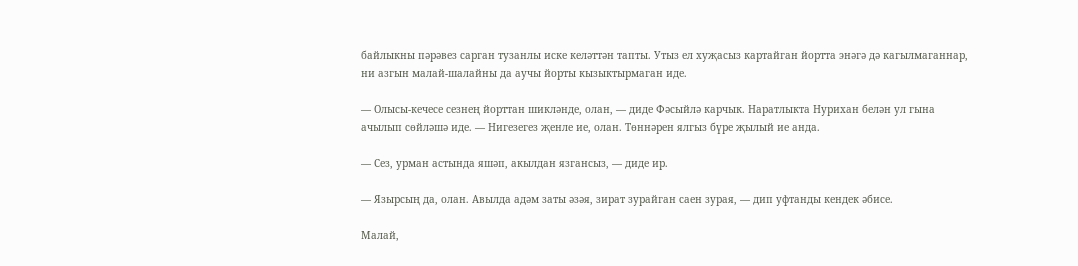байлыкны пәрәвез сарган тузанлы иске келәттән тапты. Утыз ел хуҗасыз картайган йортта энәгә дә кагылмаганнар, ни азгын малай-шалайны да аучы йорты кызыктырмаган иде.

— Олысы-кечесе сезнең йорттан шикләнде, олан, — диде Фәсыйлә карчык. Наратлыкта Нурихан белән ул гына ачылып сөйләшә иде. — Нигезегез җенле ие, олан. Төннәрен ялгыз бүре җылый ие анда.

— Сез, урман астында яшәп, акылдан язгансыз, — диде ир.

— Язырсың да, олан. Авылда адәм заты әзәя, зират зурайган саен зурая, — дип уфтанды кендек әбисе.

Малай,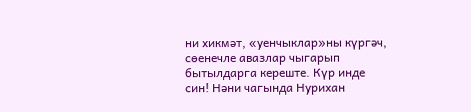ни хикмәт, «уенчыклар»ны күргәч, сөенечле авазлар чыгарып бытылдарга кереште. Күр инде син! Нәни чагында Нурихан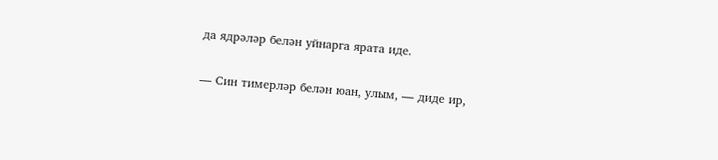да ядрәләр белән уйнарга ярата иде.

— Син тимерләр белән юан, улым, — диде ир,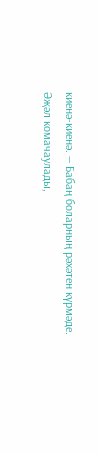киенә-киенә. — Бабаң боларның рәхәтен күрмәде. Әҗәл комачаулады,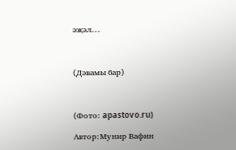әҗәл...



(Дәвамы бар)



(Фото: apastovo.ru)

Автор:Мунир Вафин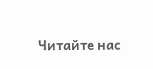Читайте нас